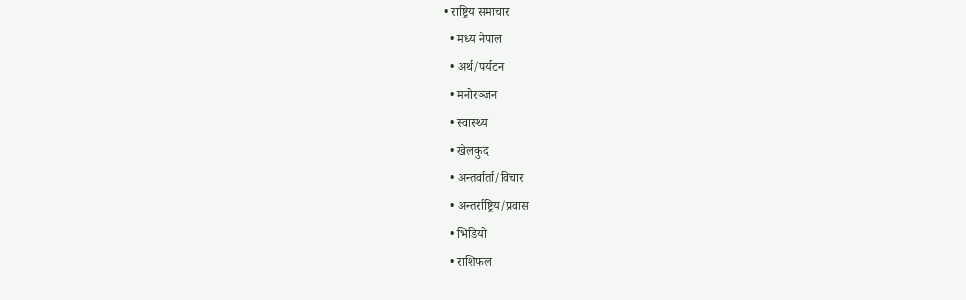• राष्ट्रिय समाचार
  • मध्य नेपाल
  • अर्थ/पर्यटन
  • मनोरञ्जन
  • स्वास्थ्य
  • खेलकुद
  • अन्तर्वार्ता/विचार
  • अन्तर्राष्ट्रिय/प्रवास
  • भिडियो
  • राशिफल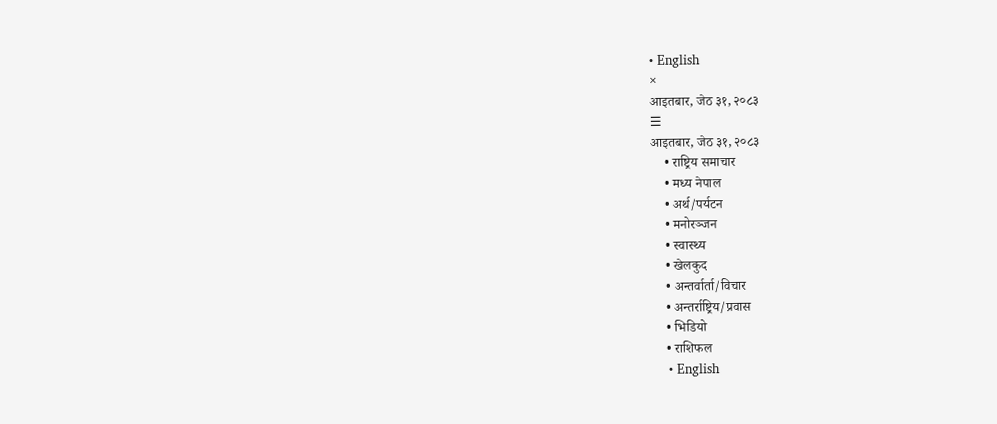• English
×
आइतबार, जेठ ३१, २०८३
☰
आइतबार, जेठ ३१, २०८३
    • राष्ट्रिय समाचार
    • मध्य नेपाल
    • अर्थ/पर्यटन
    • मनोरञ्जन
    • स्वास्थ्य
    • खेलकुद
    • अन्तर्वार्ता/विचार
    • अन्तर्राष्ट्रिय/प्रवास
    • भिडियो
    • राशिफल
    • English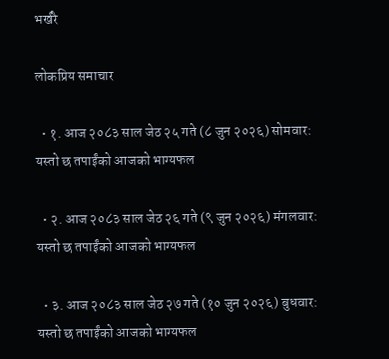भर्खरै

लोकप्रिय समाचार

  • १. आज २०८३ साल जेठ २५ गते (८ जुन २०२६) सोमवार: यस्तो छ तपाईंको आजको भाग्यफल

  • २. आज २०८३ साल जेठ २६ गते (९ जुन २०२६) मंगलवार: यस्तो छ तपाईंको आजको भाग्यफल

  • ३. आज २०८३ साल जेठ २७ गते (१० जुन २०२६) बुधवार: यस्तो छ तपाईंको आजको भाग्यफल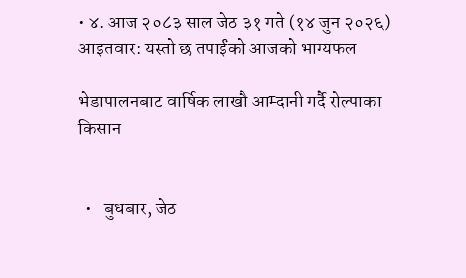• ४. आज २०८३ साल जेठ ३१ गते (१४ जुन २०२६) आइतवार: यस्तो छ तपाईंको आजको भाग्यफल

भेडापालनबाट वार्षिक लाखौ आम्दानी गर्दै रोल्पाका किसान


  •   बुधबार, जेठ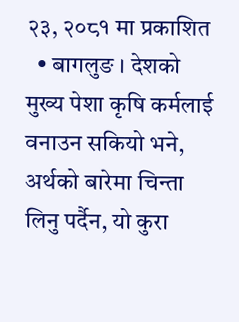२३, २०८१ मा प्रकाशित
  • बागलुङ । देशको मुख्य पेशा कृषि कर्मलाई वनाउन सकियो भने, अर्थको बारेमा चिन्ता लिनु पर्दैन, यो कुरा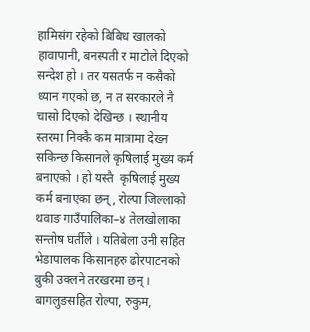हामिसंग रहेको बिबिध खालको हावापानी, बनस्पती र माटोले दिएको सन्देश हो । तर यसतर्फ न कसैको ध्यान गएको छ, न त सरकारले नै चासो दिएको देखिन्छ । स्थानीय स्तरमा निक्कै कम मात्रामा देख्न सकिन्छ किसानले कृषिलाई मुख्य कर्म बनाएको । हो यस्तै  कृषिलाई मुख्य कर्म बनाएका छन्, रोल्पा जिल्लाको थवाङ गाउँपालिका–४ तेलखोलाका सन्तोष घर्तीले । यतिबेला उनी सहित भेडापालक किसानहरु ढोरपाटनको बुकी उक्लने तरखरमा छन् । बागलुङसहित रोल्पा, रुकुम,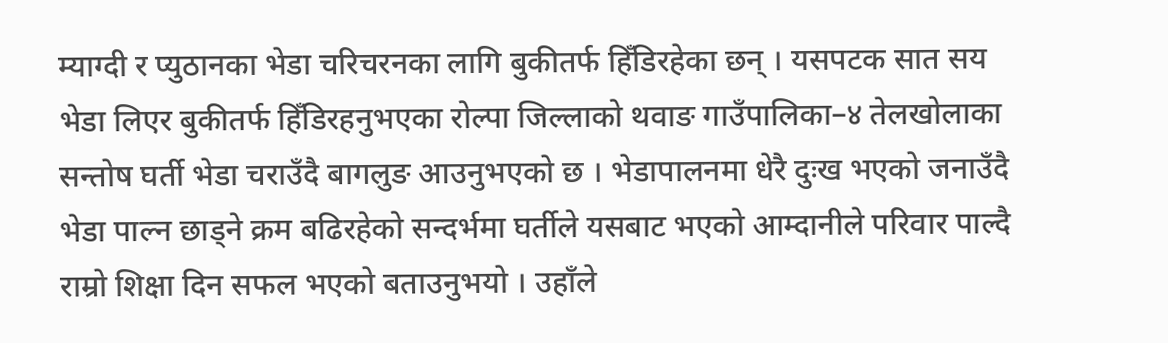म्याग्दी र प्युठानका भेडा चरिचरनका लागि बुकीतर्फ हिँडिरहेका छन् । यसपटक सात सय भेडा लिएर बुकीतर्फ हिँडिरहनुभएका रोल्पा जिल्लाको थवाङ गाउँपालिका–४ तेलखोलाका सन्तोष घर्ती भेडा चराउँदै बागलुङ आउनुभएको छ । भेडापालनमा धेरै दुःख भएको जनाउँदै भेडा पाल्न छाड्ने क्रम बढिरहेको सन्दर्भमा घर्तीले यसबाट भएको आम्दानीले परिवार पाल्दै राम्रो शिक्षा दिन सफल भएको बताउनुभयो । उहाँले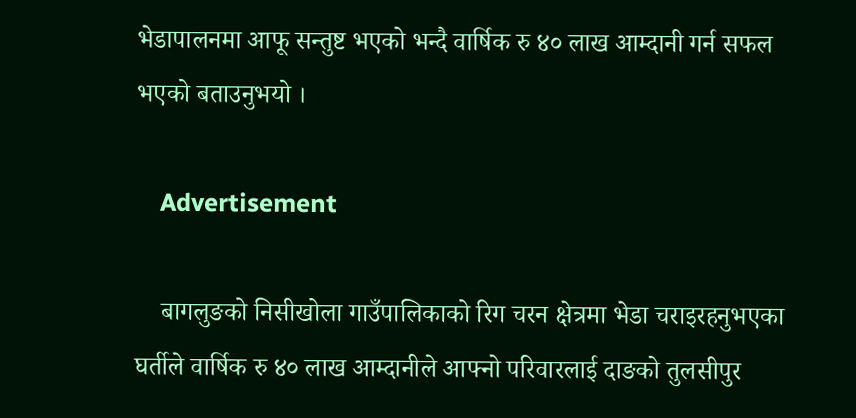भेडापालनमा आफू सन्तुष्ट भएको भन्दै वार्षिक रु ४० लाख आम्दानी गर्न सफल भएको बताउनुभयो ।

    Advertisement

    बागलुङको निसीखोला गाउँपालिकाको रिग चरन क्षेत्रमा भेडा चराइरहनुभएका घर्तीले वार्षिक रु ४० लाख आम्दानीले आफ्नो परिवारलाई दाङको तुलसीपुर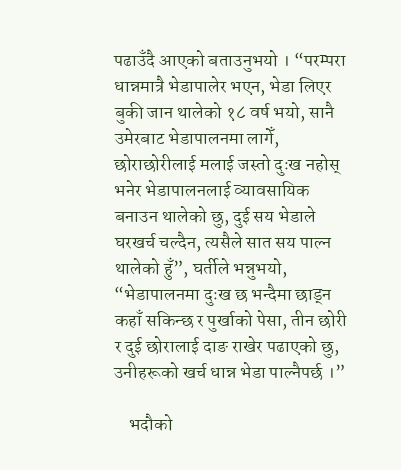पढाउँदै आएको बताउनुभयो । “परम्परा धान्नमात्रै भेडापालेर भएन, भेडा लिएर बुकी जान थालेको १८ वर्ष भयो, सानै उमेरबाट भेडापालनमा लागेँ, छोराछोरीलाई मलाई जस्तो दुःख नहोस् भनेर भेडापालनलाई व्यावसायिक बनाउन थालेको छु, दुई सय भेडाले घरखर्च चल्दैन, त्यसैले सात सय पाल्न थालेको हुँ”, घर्तीले भन्नुभयो, “भेडापालनमा दुःख छ भन्दैमा छाड्न कहाँ सकिन्छ र पुर्खाको पेसा, तीन छोरी र दुई छोरालाई दाङ राखेर पढाएको छु, उनीहरूको खर्च धान्न भेडा पाल्नैपर्छ ।”

    भदौको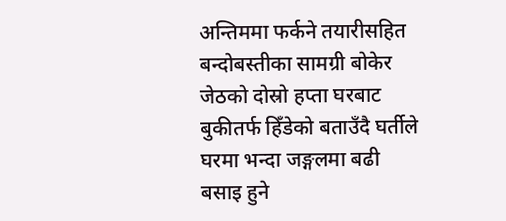अन्तिममा फर्कने तयारीसहित बन्दोबस्तीका सामग्री बोकेर जेठको दोस्रो हप्ता घरबाट बुकीतर्फ हिँडेको बताउँदै घर्तीले घरमा भन्दा जङ्गलमा बढी बसाइ हुने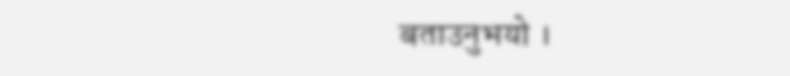बताउनुभयो ।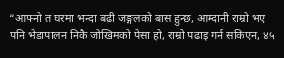“आफ्नो त घरमा भन्दा बढी जङ्गलको बास हुन्छ, आम्दानी राम्रो भए पनि भेडापालन निकै जोखिमको पेसा हो, राम्रो पढाइ गर्न सकिएन, ४५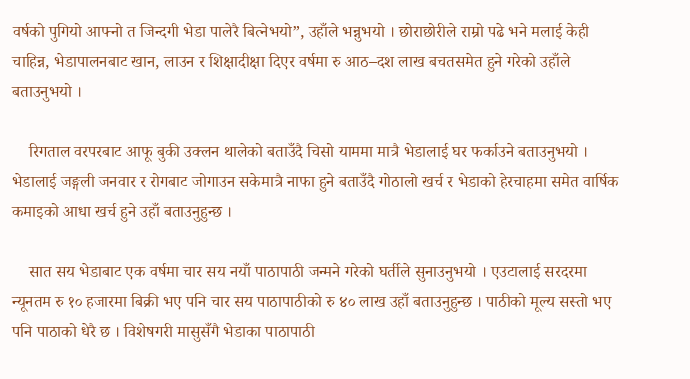वर्षको पुगियो आफ्नो त जिन्दगी भेडा पालेरै बित्नेभयो”, उहाँले भन्नुभयो । छोराछोरीले राम्रो पढे भने मलाई केही चाहिन्न, भेडापालनबाट खान, लाउन र शिक्षादीक्षा दिएर वर्षमा रु आठ–दश लाख बचतसमेत हुने गरेको उहाँले बताउनुभयो ।

    रिगताल वरपरबाट आफू बुकी उक्लन थालेको बताउँदै चिसो याममा मात्रै भेडालाई घर फर्काउने बताउनुभयो । भेडालाई जङ्गली जनवार र रोगबाट जोगाउन सकेमात्रै नाफा हुने बताउँदै गोठालो खर्च र भेडाको हेरचाहमा समेत वार्षिक कमाइको आधा खर्च हुने उहाँ बताउनुहुन्छ ।

    सात सय भेडाबाट एक वर्षमा चार सय नयाँ पाठापाठी जन्मने गरेको घर्तीले सुनाउनुभयो । एउटालाई सरदरमा न्यूनतम रु १० हजारमा बिक्री भए पनि चार सय पाठापाठीको रु ४० लाख उहाँ बताउनुहुन्छ । पाठीको मूल्य सस्तो भए पनि पाठाको धेरै छ । विशेषगरी मासुसँगै भेडाका पाठापाठी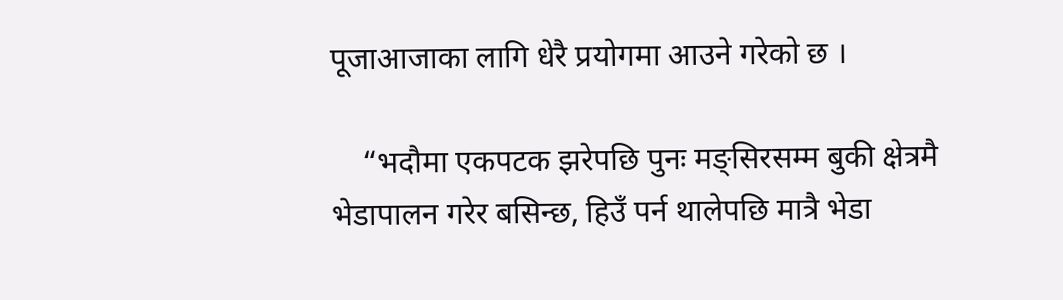पूजाआजाका लागि धेरै प्रयोगमा आउने गरेको छ ।

    “भदौमा एकपटक झरेपछि पुनः मङ्सिरसम्म बुकी क्षेत्रमै भेडापालन गरेर बसिन्छ, हिउँ पर्न थालेपछि मात्रै भेडा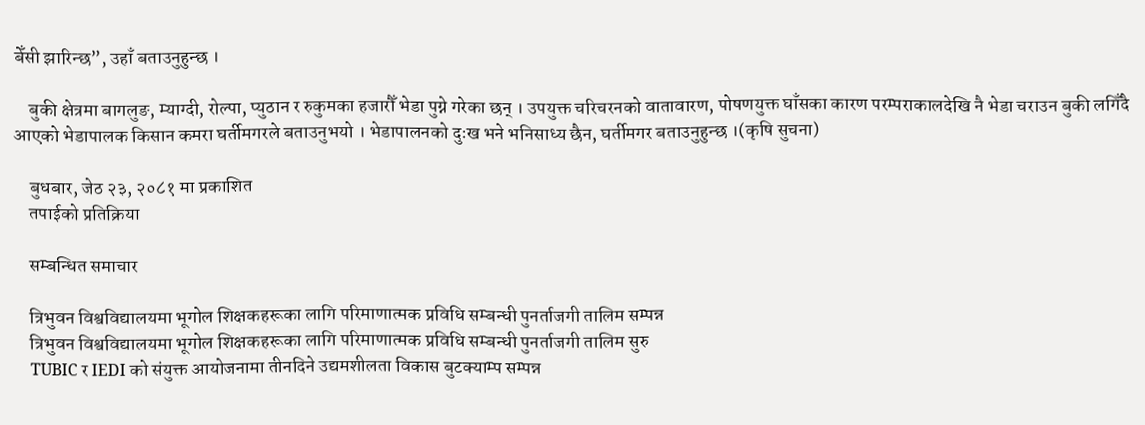बेँसी झारिन्छ”, उहाँ बताउनुहुन्छ ।

    बुकी क्षेत्रमा बागलुङ, म्याग्दी, रोल्पा, प्युठान र रुकुमका हजारौँ भेडा पुग्ने गरेका छन् । उपयुक्त चरिचरनको वातावारण, पोषणयुक्त घाँसका कारण परम्पराकालदेखि नै भेडा चराउन बुकी लगिँदै आएको भेडापालक किसान कमरा घर्तीमगरले बताउनुभयो । भेडापालनको दुःख भने भनिसाध्य छैन, घर्तीमगर बताउनुहुन्छ ।(कृषि सुचना)

    बुधबार, जेठ २३, २०८१ मा प्रकाशित
    तपाईको प्रतिक्रिया

    सम्बन्धित समाचार

    त्रिभुवन विश्वविद्यालयमा भूगोल शिक्षकहरूका लागि परिमाणात्मक प्रविधि सम्बन्धी पुनर्ताजगी तालिम सम्पन्न
    त्रिभुवन विश्वविद्यालयमा भूगोल शिक्षकहरूका लागि परिमाणात्मक प्रविधि सम्बन्धी पुनर्ताजगी तालिम सुरु
    TUBIC र IEDI को संयुक्त आयोजनामा तीनदिने उद्यमशीलता विकास बुटक्याम्प सम्पन्न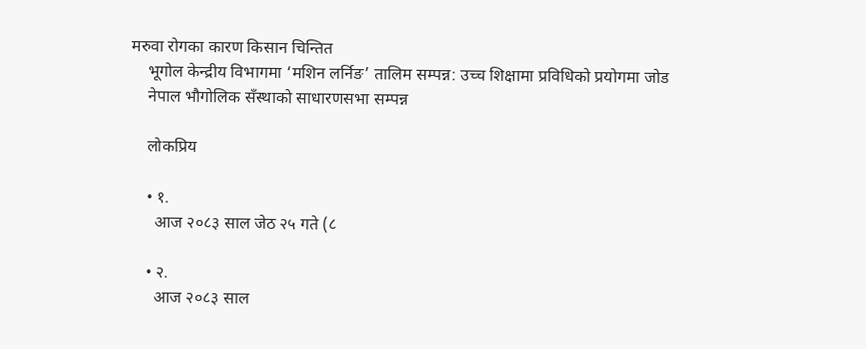मरुवा रोगका कारण किसान चिन्तित
    भूगोल केन्द्रीय विभागमा ‘मशिन लर्निङ’ तालिम सम्पन्न: उच्च शिक्षामा प्रविधिको प्रयोगमा जोड
    नेपाल भौगोलिक सँस्थाको साधारणसभा सम्पन्न

    लोकप्रिय

    • १.
      आज २०८३ साल जेठ २५ गते (८

    • २.
      आज २०८३ साल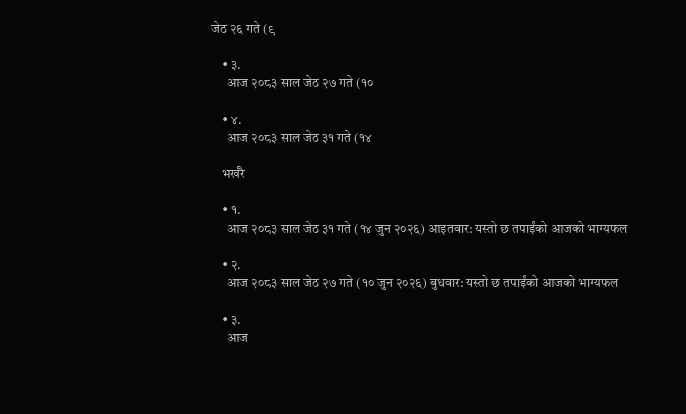जेठ २६ गते (९

    • ३.
      आज २०८३ साल जेठ २७ गते (१०

    • ४.
      आज २०८३ साल जेठ ३१ गते (१४

    भर्खरै

    • १.
      आज २०८३ साल जेठ ३१ गते (१४ जुन २०२६) आइतवार: यस्तो छ तपाईंको आजको भाग्यफल

    • २.
      आज २०८३ साल जेठ २७ गते (१० जुन २०२६) बुधवार: यस्तो छ तपाईंको आजको भाग्यफल

    • ३.
      आज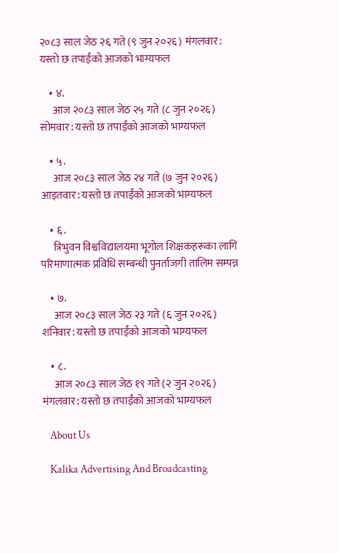२०८३ साल जेठ २६ गते (९ जुन २०२६) मंगलवार: यस्तो छ तपाईंको आजको भाग्यफल

    • ४.
      आज २०८३ साल जेठ २५ गते (८ जुन २०२६) सोमवार: यस्तो छ तपाईंको आजको भाग्यफल

    • ५.
      आज २०८३ साल जेठ २४ गते (७ जुन २०२६) आइतवार: यस्तो छ तपाईंको आजको भाग्यफल

    • ६.
      त्रिभुवन विश्वविद्यालयमा भूगोल शिक्षकहरूका लागि परिमाणात्मक प्रविधि सम्बन्धी पुनर्ताजगी तालिम सम्पन्न

    • ७.
      आज २०८३ साल जेठ २३ गते (६ जुन २०२६) शनिवार: यस्तो छ तपाईंको आजको भाग्यफल

    • ८.
      आज २०८३ साल जेठ १९ गते (२ जुन २०२६) मंगलवार: यस्तो छ तपाईंको आजको भाग्यफल

    About Us

    Kalika Advertising And Broadcasting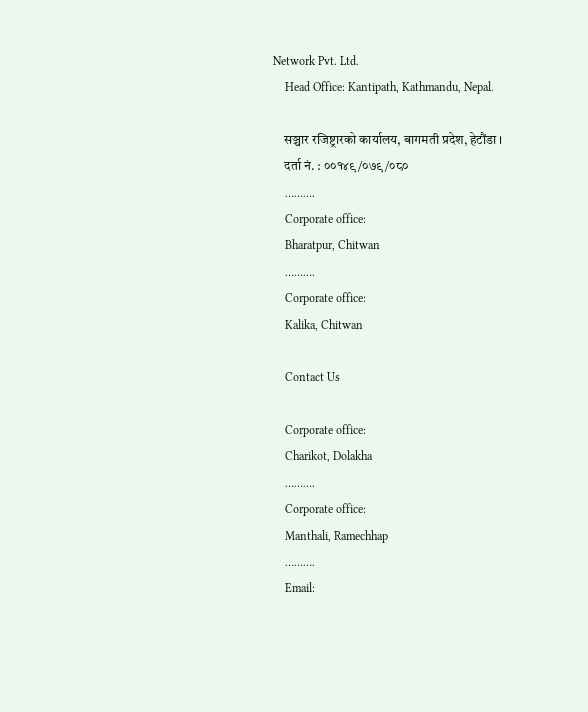Network Pvt. Ltd.
    Head Office: Kantipath, Kathmandu, Nepal.

    सञ्चार रजिष्ट्रारको कार्यालय, बागमती प्रदेश, हेटौंडा ।
    दर्ता नं. : ००१४९/०७९/०८०
    ……….
    Corporate office:
    Bharatpur, Chitwan
    ……….
    Corporate office:
    Kalika, Chitwan

    Contact Us

    Corporate office:
    Charikot, Dolakha
    ……….
    Corporate office:
    Manthali, Ramechhap
    ……….
    Email: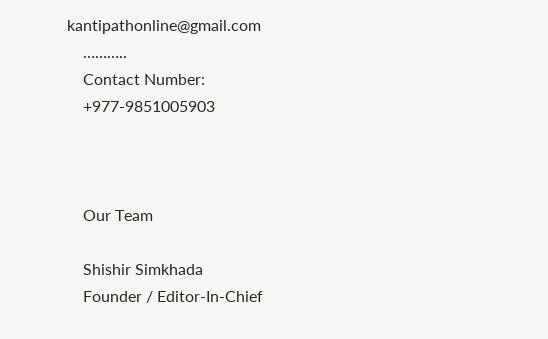kantipathonline@gmail.com
    ………..
    Contact Number:
    +977-9851005903



    Our Team

    Shishir Simkhada
    Founder / Editor-In-Chief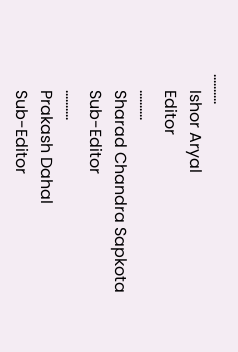……….
    Ishor Aryal
    Editor
    ……….
    Sharad Chandra Sapkota
    Sub-Editor
    ……….
    Prakash Dahal
    Sub-Editor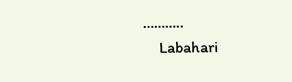………..
    Labahari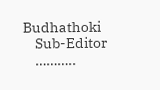Budhathoki
    Sub-Editor
    ………..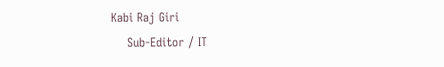Kabi Raj Giri
    Sub-Editor / IT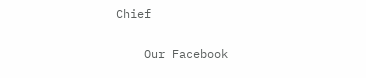Chief

    Our Facebook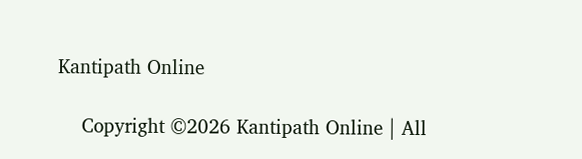Kantipath Online

    Copyright ©2026 Kantipath Online | All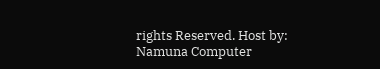rights Reserved. Host by: Namuna Computer